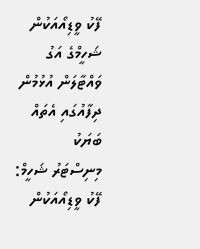ފޭކު ވީޑިއޯއަކުން ޝަހީމްގެ އަގު ވައްޓާލަން އުޅުމުން ދިފާއުގައި އެތައް ބަޔަކު
މިނިސްޓަރު ޝަހީމް: ފޭކު ވީޑިއޯއަކުން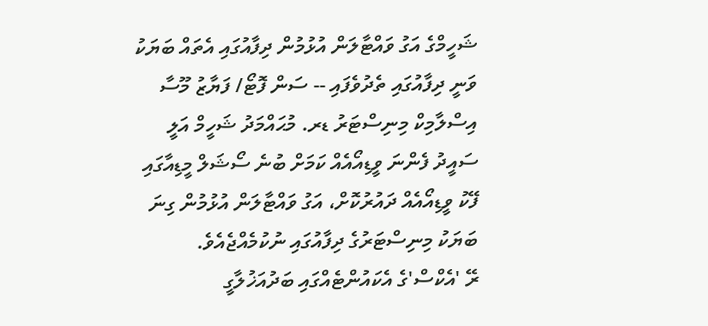ޝަހީމްގެ އަގު ވައްޓާލަން އުޅުމުން ދިފާއުގައި އެތައް ބަޔަކު ވަނީ ދިފާއުގައި ތެދުވެފައި -- ސަން ފޮޓޯ/ ފަޔާޒު މޫސާ
އިސްލާމިކް މިނިސްޓަރު ޑރ. މުޙައްމަދު ޝަހީމް އަލީ ސައީދު ފެންނަ ވީޑިއޯއެއް ކަމަށް ބުނެ ސޯޝަލް މީޑިއާގައި ފޭކު ވީޑިއޯއެއް ދައުރުކޮށް، އަގު ވައްޓާލަން އުޅުމުން ގިނަ ބަޔަކު މިނިސްޓަރުގެ ދިފާއުގައި ނުކުމެއްޖެއެވެ.
ރޭ 'އެކްސް'ގެ އެކައުންޓެއްގައި ބަދުއަޚުލާގީ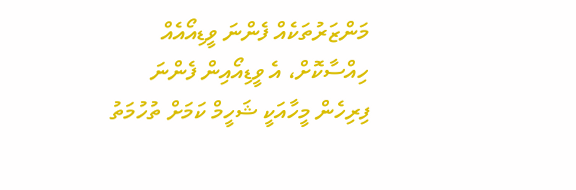މަންޒަރުތަކެއް ފެންނަ ވީޑިއޯއެއް ހިއްސާކޮށް، އެ ވީޑިއޯއިން ފެންނަ ފިރިހެން މީހާއަކީ ޝަހީމް ކަމަށް ތުހުމަތު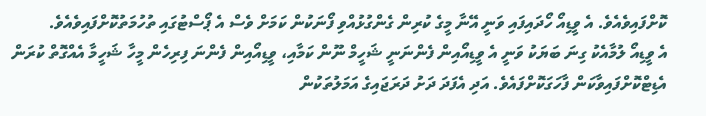ކޮށްފައިވެއެވެ. އެ ވީޑިއޯ ހޯދައިފައި ވަނީ އޭނާ މީގެ ކުރިން ގެންގުޅުއްވި ފޯނަކުން ކަމަށް ވެސް އެ ޕޯސްޓުގައި ތުހުމަތުކޮށްފައިވެއެވެ.
އެ ވީޑިއޯ ލުމާއެކު ގިނަ ބަޔަކު ވަނީ އެ ވީޑިއޯއިން ފެންނަނީ ޝަހީމް ނޫން ކަމާއި، ވީޑިއޯއިން ފެންނަ ފިރިހެން މީހާ ޝަހީމާ އެއްގޮތް ކުރަން އެޑިޓްކޮށްފައިވާކަން ފާހަގަކޮށްފައެވެ. އަދި އެފަދަ ދަށު ދަރަޖައިގެ އަމަލުތަކުން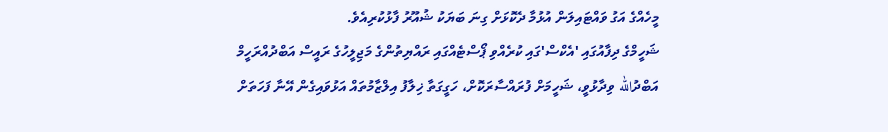މީހެއްގެ އަގު ވައްޓައިލަން އުޅުމާ ދެކޮޅަށް ގިނަ ބަޔަކު ޝުއޫރު ފާޅުކުރިއެވެ.
ޝަހީމްގެ ދިފާއުގައި 'އެކްސް'ގައި ކުރެއްވި ޕޯސްޓެއްގައި ރައްޔިތުންގެ މަޖިލީހުގެ ރައީސް އަބްދުއްރަހީމް އަބްދުالله ވިދާޅުވީ، ޝަހީމަށް ފުރައްސާރަކޮށް، ހަގީގަތާ ޚިލާފު އިލްޒާމުތައް އަޅުވައިގެން އޭނާ ފަހަތަށް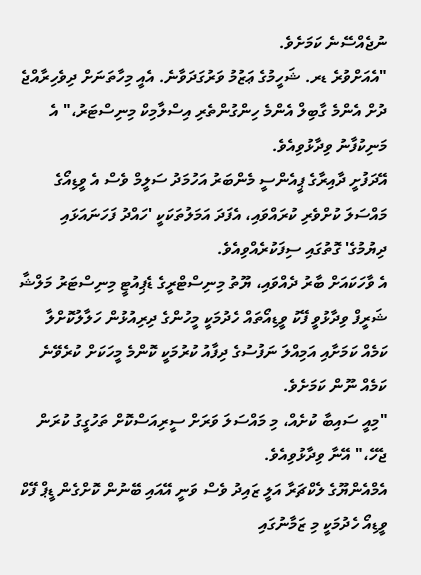ނުޖެއްސޭނެ ކަމަށެވެ.
"އެއަށްވުރެ ޑރ. ޝަހީމުގެ ޢަޒުމު ވަރުގަދަވާނެ. އެއީ މިހާތަނަށް ދިވެހިރާއްޖެ ދުށް އެންމެ ގާބިލް އެންމެ ހިންގުންތެރި އިސްލާމިކް މިނިސްޓަރު،" އެ މަނިކުފާނު ވިދާޅުވިއެވެ.
އޭދަފުށީ ދާއިރާގެ ޕީއެންސީ މެންބަރު އަހުމަދު ސަލީމް ވެސް އެ ވީޑިއޯގެ މައްސަލަ ކުށްވެރި ކުރައްވައި، އެފަދަ އަމަލުތަކަކީ 'ހައްދު ފަހަނައަޅައި ދިޔުމުގެ' ގޮތުގައި ސިފަކުރެއްވިއެވެ.
އެ ވާހަކައަށް ބާރު ދެއްވައި، ޔޫތު މިނިސްޓްރީގެ ޑެޕިއުޓީ މިނިސްޓަރު މަލްޝާ ޝަރީފް ވިދާޅުވީ ފޭކު ވީޑިއޯތައް ހެދުމަކީ މީހުންގެ ދިރިއުޅުން ހަލާލުކޮށްލާ ކަމެއް ކަމަށާއި އަމިއްލަ ނަފުސުގެ ދިފާއު ކުރުމަކީ ކޮންމެ މީހަކަށް ކުރެވޭނެ ކަމެއް ނޫން ކަމަށެވެ.
"މިއީ ސައިބާ ކުށެއް، މި މައްސަލަ ވަރަށް ސީރިއަސްކޮށް ތަހުގީގު ކުރަން ޖެހޭ،" އޭނާ ވިދާޅުވިއެވެ.
އެމްއެންޔޫގެ ލެކްޗަރާ އަލީ ޒައިދު ވެސް ވަނީ އޭއައި ބޭނުން ކޮށްގެން ޑީޕް ފޭކް ވީޑިއޯ ހެދުމަކީ މި ޒަމާނުގައި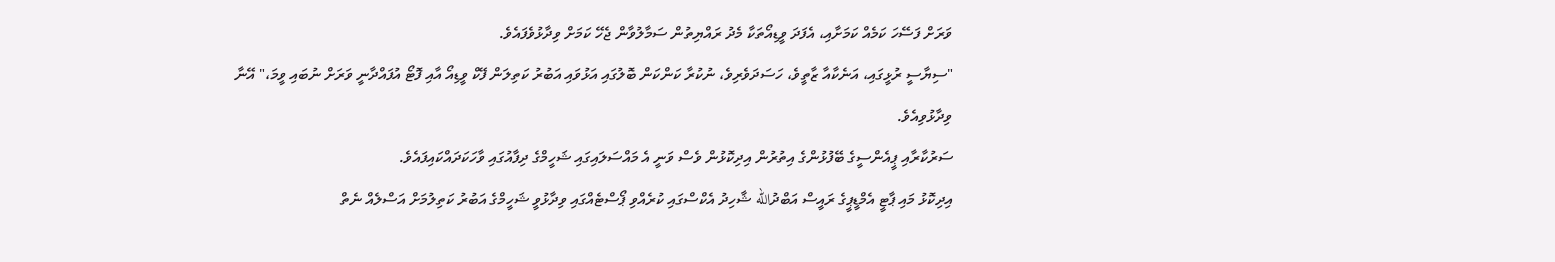ވަރަށް ފަސޭހަ ކަމެއް ކަމަށާއި، އެފަދަ ވީޑިއޯތަކާ މެދު ރައްޔިތުން ސަމާލުވާން ޖެހޭ ކަމަށް ވިދާޅުވެފައެވެ.
"ސިޔާސީ ރުޅީގައި، އަނެކާއާ ޒާތީވެ، ހަސަދަވެރިވެ، ނުކުރާ ކަންކަން ބޮލުގައި އަޅުވައި އަބުރު ކަތިލަން ފޭކް ވީޑިއޯ އާއި ފޮޓޯ އުފައްދާނީ ވަރަށް ނުބައި ވީމަ،" އޭނާ ވިދާޅުވިއެވެ.
ސަރުކާރާއި ޕީއެންސީގެ ބޭފުޅުންގެ އިތުރުން އިދިކޮޅުން ވެސް ވަނީ އެ މައްސަލައިގައި ޝަހީމްގެ ދިފާއުގައި ވާހަކަދައްކައިފައެވެ.
އިދިކޮޅު މައި ޕާޓީ އެމްޑީޕީގެ ރައީސް އަބްދުالله ޝާހިދު އެކްސްގައި ކުރެއްވި ޕޯސްޓެއްގައި ވިދާޅުވީ ޝަހީމްގެ އަބުރު ކަތިލުމަށް އަސްލެއް ނެތް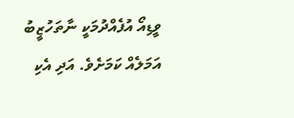ވީޑިއޯ އުފެއްދުމަކީ ނާތަހުޒީބު އަމަލެއް ކަމަށެވެ. އަދި އެކި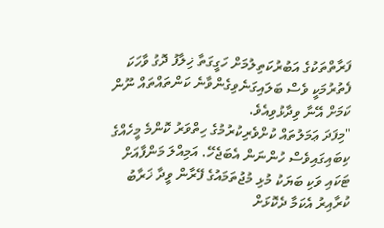ފަރާތްތަކުގެ އަބުރުކަތިލުމަށް ހަގީގަތާ ޚިލާފު ދޮގު ވާހަކަ ފެތުރުމަކީ ވެސް ބަލައިގަނެވިގެންވާނެ ކަންތައްތައް ނޫން ކަމަށް އޭނާ ވިދާޅުވިއެވެ.
"މިފަދަ ޢަމަލުތައް ކުށްވެރިކުރުމުގެ ހިތްވަރު ކޮންމެ މީހެއްގެ ކިބައިގައިވެސް ހުންނަން އެބަޖެހޭ. އަމިއްލަ މަންފާއަށް ޓަކައި ވަކި ބަޔަކު މުޅި މުޖުތަމައުގެ ފޭރާން ވީދާ ޚަރާބު ކުރާއިރު އެކަމާ ދެކޮޅަށް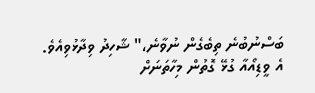ބަސްނުބުނެ ތިބެގެން ނުވާނެ،" ޝާހިދު ވިދާޅުވިއެވެ.
އެ ވީޑިއޯއާ ގުޅޭ ގޮތުން މިހާތަނަށް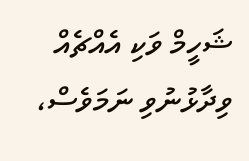ޝަހީމް ވަކި އެއްޗެއް ވިދާޅުނުވި ނަމަވެސް،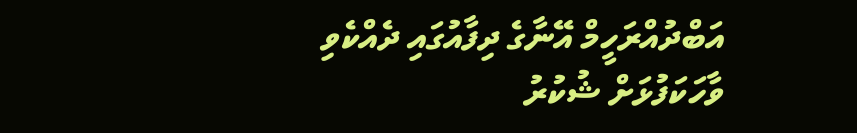އަބްދުއްރަހީމް އޭނާގެ ދިފާއުގައި ދެއްކެވި ވާހަކަފުޅަށް ޝުކުރު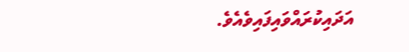އަދައިކުރައްވައިފައިވެއެވެ.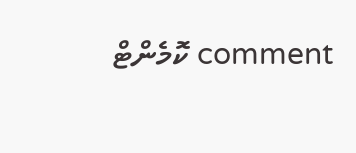comment ކޮމެންޓް